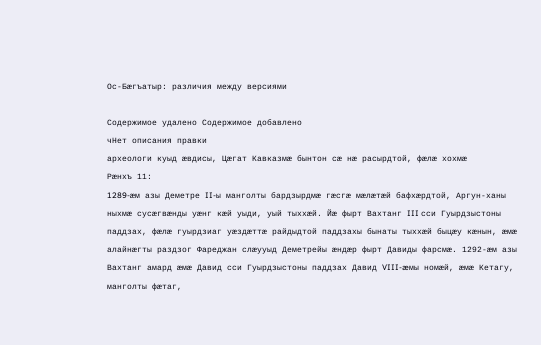Ос-Бæгъатыр: различия между версиями

Содержимое удалено Содержимое добавлено
чНет описания правки
археологи куыд æвдисы, Цæгат Кавказмæ бынтон сæ нæ расырдтой, фæлæ хохмæ
Рæнхъ 11:
1289-æм азы Деметре II-ы манголты бардзырдмæ гæсгæ мæлæтæй бафхæрдтой, Аргун-ханы ныхмæ сусæгвæнды уæнг кæй уыди, уый тыххæй. Йæ фырт Вахтанг III сси Гуырдзыстоны паддзах, фæлæ гуырдзиаг уæздæттæ райдыдтой паддзахы бынаты тыххæй быцæу кæнын, æмæ алайнæгты раздзог Фареджан слæууыд Деметрейы æндæр фырт Давиды фарсмæ. 1292-æм азы Вахтанг амард æмæ Давид сси Гуырдзыстоны паддзах Давид VIII-æмы номæй, æмæ Кетагу, манголты фæтаг,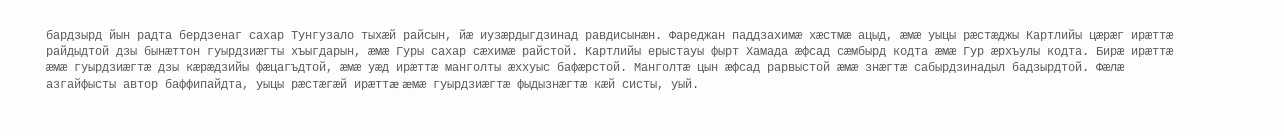бардзырд йын радта бердзенаг сахар Тунгузало тыхæй райсын, йæ иузæрдыгдзинад равдисынæн. Фареджан паддзахимæ хæстмæ ацыд, æмæ уыцы рæстæджы Картлийы цæрæг ирæттæ райдыдтой дзы бынæттон гуырдзиæгты хъыгдарын, æмæ Гуры сахар сæхимæ райстой. Картлийы ерыстауы фырт Хамада æфсад сæмбырд кодта æмæ Гур æрхъулы кодта. Бирæ ирæттæ æмæ гуырдзиæгтæ дзы кæрæдзийы фæцагъдтой, æмæ уæд ирæттæ манголты æххуыс бафæрстой. Манголтæ цын æфсад рарвыстой æмæ знæгтæ сабырдзинадыл бадзырдтой. Фæлæ азгайфысты автор баффипайдта, уыцы рæстæгæй ирæттæ æмæ гуырдзиæгтæ фыдызнæгтæ кæй систы, уый.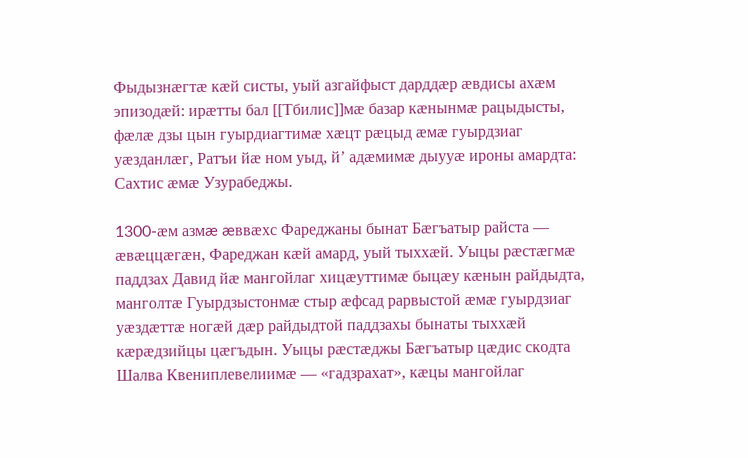Фыдызнæгтæ кæй систы, уый азгайфыст дарддæр æвдисы ахæм эпизодæй: ирæтты бал [[Тбилис]]мæ базар кæнынмæ рацыдысты, фæлæ дзы цын гуырдиагтимæ хæцт рæцыд æмæ гуырдзиаг уæзданлæг, Ратъи йæ ном уыд, й’ адæмимæ дыууæ ироны амардта: Сахтис æмæ Узурабеджы.

1300-æм азмæ æввæхс Фареджаны бынат Бæгъатыр райста — æвæццæгæн, Фареджан кæй амард, уый тыххæй. Уыцы рæстæгмæ паддзах Давид йæ мангойлаг хицæуттимæ быцæу кæнын райдыдта, манголтæ Гуырдзыстонмæ стыр æфсад рарвыстой æмæ гуырдзиаг уæздæттæ ногæй дæр райдыдтой паддзахы бынаты тыххæй кæрæдзийцы цæгъдын. Уыцы рæстæджы Бæгъатыр цæдис скодта Шалва Квениплевелиимæ — «гадзрахат», кæцы мангойлаг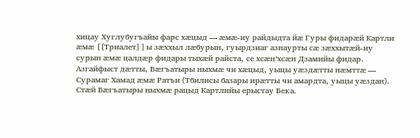хицау Хуглубугъайы фарс хæцыд — æмæ-иу райдыдта йæ Гуры фидарæй Картли æмæ [[Триалет]]ы зæххыл лæбурын, гуырдзиаг азнаурты сæ зæххытæй-иу сурын æмæ цалдæр фидары тыхæй райста, се хсæн’хсæн Дзамийы фидар. Азгайфыст дæтты, Бæгъатыры ныхмæ чи хæцыд, уыцы уæздæтты нæмттæ — Сурамаг Хамад æмæ Ратъи (Тбилисы базары ирæтты чи амардта, уыцы уæздан). Стæй Бæгъатыры ныхмæ рацыд Картлийы ерыстау Бека.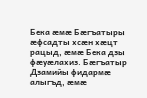Бека æмæ Бæгъатыры æфсадты хсæн хæцт рацыд, æмæ Бека дзы фæуæлахиз. Бæгъатыр Дзамийы фидармæ алыгъд, æмæ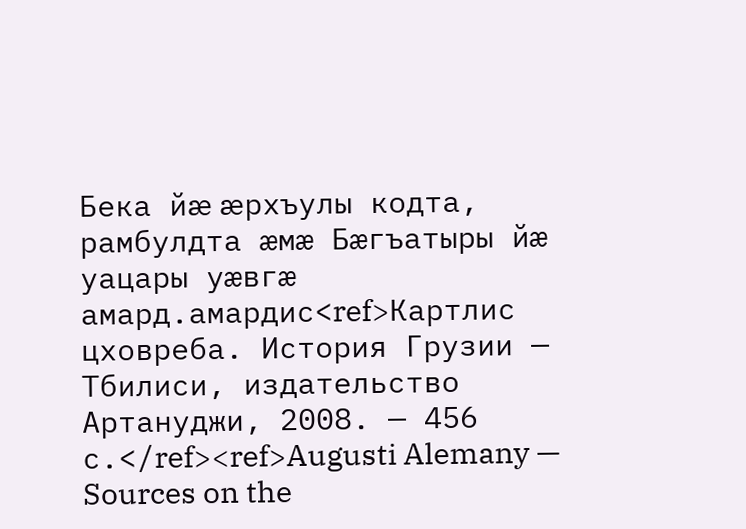Бека йæ æрхъулы кодта, рамбулдта æмæ Бæгъатыры йæ уацары уæвгæ амард.амардис<ref>Картлис цховреба. История Грузии — Тбилиси, издательство Артануджи, 2008. — 456 с.</ref><ref>Augusti Alemany — Sources on the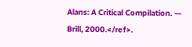Alans: A Critical Compilation. — Brill, 2000.</ref>.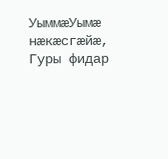УыммæУымæ нæкæсгæйæ, Гуры фидар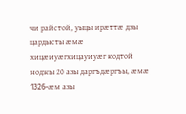чи райстой, уыцы ирæттæ дзы цардысты æмæ хицæиуæгхицауиуæг кодтой ноджы 20 азы даргъдæргъы, æмæ 1326-æм азы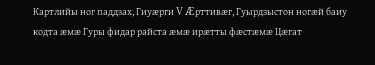Картлийы ног паддзах, Гиуæрги V Æрттивæг, Гуырдзыстон ногæй баиу кодта æмæ Гуры фидар райста æмæ ирæтты фæстæмæ Цæгат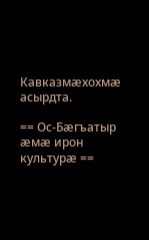Кавказмæхохмæ асырдта.

== Ос-Бæгъатыр æмæ ирон культурæ ==